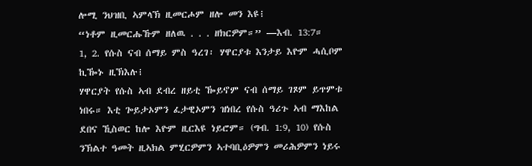ሎሚ ንህዝቢ ኣምላኽ ዚመርሖም ዘሎ መን እዩ፧
“ነቶም ዚመርሑኹም ዘለዉ . . . ዘክርዎም።” —እብ. 13:7።
1, 2. የሱስ ናብ ሰማይ ምስ ዓረገ፡ ሃዋርያቱ እንታይ እዮም ሓሲቦም ኪዀኑ ዚኽእሉ፧
ሃዋርያት የሱስ ኣብ ደብረ ዘይቲ ዀይኖም ናብ ሰማይ ገጾም ይጥምቱ ነበሩ። እቲ ጐይታኦምን ፈታዊኦምን ዝነበረ የሱስ ዓሪጉ ኣብ ማእከል ደበና ኺስወር ከሎ እዮም ዚርእዩ ነይሮም። (ግብ. 1:9, 10) የሱስ ንኽልተ ዓመት ዚኣክል ምሂርዎምን ኣተባቢዕዎምን መሪሕዎምን ነይሩ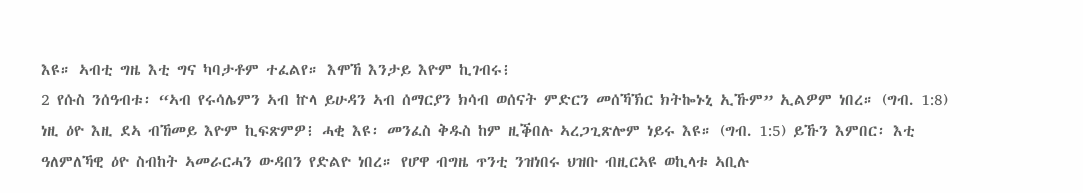እዩ። ኣብቲ ግዜ እቲ ግና ካባታቶም ተፈልየ። እሞኸ እንታይ እዮም ኪገብሩ፧
2 የሱስ ንሰዓብቱ፡ “ኣብ የሩሳሌምን ኣብ ኵላ ይሁዳን ኣብ ሰማርያን ክሳብ ወሰናት ምድርን መሰኻኽር ክትኰኑኒ ኢኹም” ኢልዎም ነበረ። (ግብ. 1:8) ነዚ ዕዮ እዚ ደኣ ብኸመይ እዮም ኪፍጽምዎ፧ ሓቂ እዩ፡ መንፈስ ቅዱስ ከም ዚቕበሉ ኣረጋጊጽሎም ነይሩ እዩ። (ግብ. 1:5) ይኹን እምበር፡ እቲ ዓለምለኻዊ ዕዮ ስብከት ኣመራርሓን ውዳበን የድልዮ ነበረ። የሆዋ ብግዜ ጥንቲ ንዝነበሩ ህዝቡ ብዚርኣዩ ወኪላቱ ኣቢሉ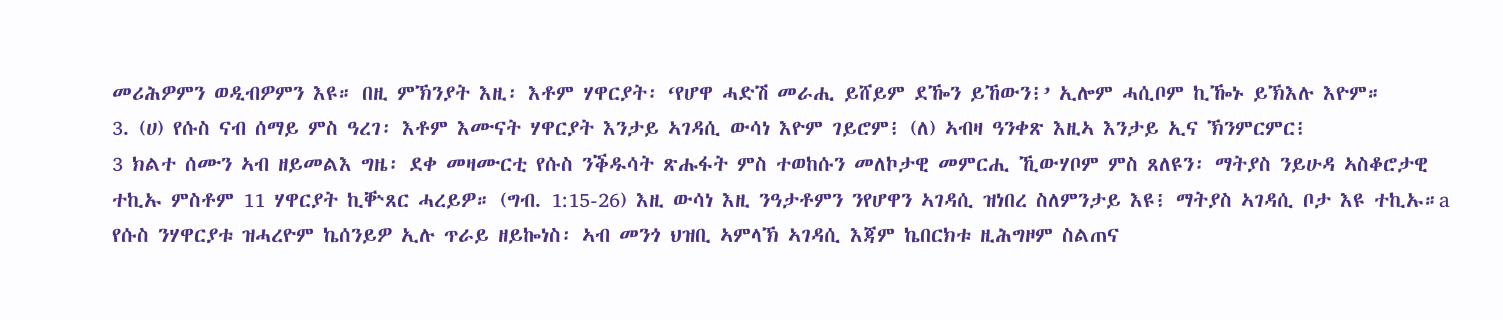መሪሕዎምን ወዲብዎምን እዩ። በዚ ምኽንያት እዚ፡ እቶም ሃዋርያት፡ ‘የሆዋ ሓድሽ መራሒ ይሸይም ደዀን ይኸውን፧’ ኢሎም ሓሲቦም ኪዀኑ ይኽእሉ እዮም።
3. (ሀ) የሱስ ናብ ሰማይ ምስ ዓረገ፡ እቶም እሙናት ሃዋርያት እንታይ ኣገዳሲ ውሳነ እዮም ገይሮም፧ (ለ) ኣብዛ ዓንቀጽ እዚኣ እንታይ ኢና ኽንምርምር፧
3 ክልተ ሰሙን ኣብ ዘይመልእ ግዜ፡ ደቀ መዛሙርቲ የሱስ ንቕዱሳት ጽሑፋት ምስ ተወከሱን መለኮታዊ መምርሒ ኺውሃቦም ምስ ጸለዩን፡ ማትያስ ንይሁዳ ኣስቆሮታዊ ተኪኡ ምስቶም 11 ሃዋርያት ኪቝጸር ሓረይዎ። (ግብ. 1:15-26) እዚ ውሳነ እዚ ንዓታቶምን ንየሆዋን ኣገዳሲ ዝነበረ ስለምንታይ እዩ፧ ማትያስ ኣገዳሲ ቦታ እዩ ተኪኡ።a የሱስ ንሃዋርያቱ ዝሓረዮም ኬሰንይዎ ኢሉ ጥራይ ዘይኰነስ፡ ኣብ መንጎ ህዝቢ ኣምላኽ ኣገዳሲ እጃም ኬበርክቱ ዚሕግዞም ስልጠና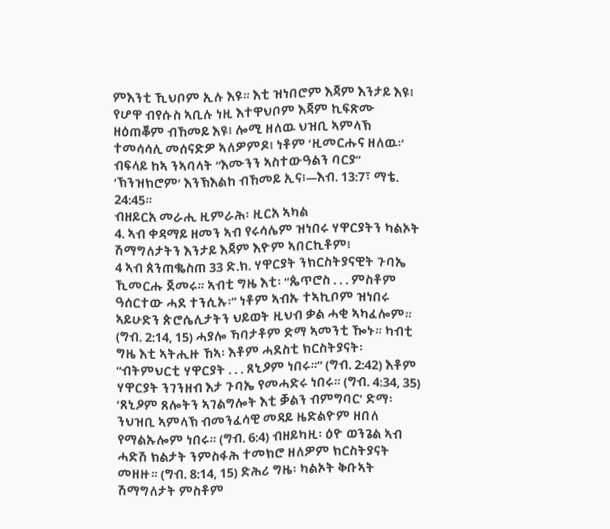ምእንቲ ኺህቦም ኢሉ እዩ። እቲ ዝነበሮም እጃም እንታይ እዩ፧ የሆዋ ብየሱስ ኣቢሉ ነዚ እተዋህቦም እጃም ኪፍጽሙ ዘዕጠቖም ብኸመይ እዩ፧ ሎሚ ዘለዉ ህዝቢ ኣምላኽ ተመሳሳሊ መሰናድዎ ኣለዎምዶ፧ ነቶም ‘ዚመርሑና ዘለዉ፡’ ብፍላይ ከኣ ንኣባላት “እሙንን ኣስተውዓልን ባርያ” ‘ኽንዝክሮም’ እንኽእልከ ብኸመይ ኢና፧—እብ. 13:7፣ ማቴ. 24:45።
ብዘይርአ መራሒ ዚምራሕ፡ ዚርአ ኣካል
4. ኣብ ቀዳማይ ዘመን ኣብ የሩሳሌም ዝነበሩ ሃዋርያትን ካልኦት ሽማግለታትን እንታይ እጃም እዮም ኣበርኪቶም፧
4 ኣብ ጰንጠቈስጠ 33 ድ.ክ. ሃዋርያት ንክርስትያናዊት ጉባኤ ኺመርሑ ጀመሩ። ኣብቲ ግዜ እቲ፡ “ጴጥሮስ . . . ምስቶም ዓሰርተው ሓደ ተንሲኡ፡” ነቶም ኣብኡ ተኣኪቦም ዝነበሩ ኣይሁድን ጵሮሴሊታትን ህይወት ዚህብ ቃል ሓቂ ኣካፈሎም። (ግብ. 2:14, 15) ሓያሎ ኻባታቶም ድማ ኣመንቲ ዀኑ። ካብቲ ግዜ እቲ ኣትሒዙ ኸኣ፡ እቶም ሓደስቲ ክርስትያናት፡ “ብትምህርቲ ሃዋርያት . . . ጸኒዖም ነበሩ።” (ግብ. 2:42) እቶም ሃዋርያት ንገንዘብ እታ ጉባኤ የመሓድሩ ነበሩ። (ግብ. 4:34, 35) ‘ጸኒዖም ጸሎትን ኣገልግሎት እቲ ቓልን ብምግባር’ ድማ፡ ንህዝቢ ኣምላኽ ብመንፈሳዊ መዳይ ዜድልዮም ዘበለ የማልኡሎም ነበሩ። (ግብ. 6:4) ብዘይካዚ፡ ዕዮ ወንጌል ኣብ ሓድሽ ክልታት ንምስፋሕ ተመክሮ ዘለዎም ክርስትያናት መዘዙ። (ግብ. 8:14, 15) ድሕሪ ግዜ፡ ካልኦት ቅቡኣት ሽማግለታት ምስቶም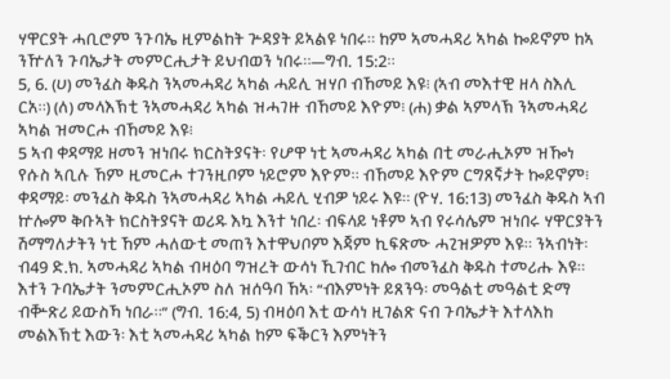ሃዋርያት ሓቢሮም ንጉባኤ ዚምልከት ጕዳያት ይኣልዩ ነበሩ። ከም ኣመሓዳሪ ኣካል ኰይኖም ከኣ ንዅለን ጉባኤታት መምርሒታት ይህብወን ነበሩ።—ግብ. 15:2።
5, 6. (ሀ) መንፈስ ቅዱስ ንኣመሓዳሪ ኣካል ሓይሊ ዝሃቦ ብኸመይ እዩ፧ (ኣብ መእተዊ ዘላ ስእሊ ርአ።) (ለ) መላእኽቲ ንኣመሓዳሪ ኣካል ዝሓገዙ ብኸመይ እዮም፧ (ሐ) ቃል ኣምላኽ ንኣመሓዳሪ ኣካል ዝመርሖ ብኸመይ እዩ፧
5 ኣብ ቀዳማይ ዘመን ዝነበሩ ክርስትያናት፡ የሆዋ ነቲ ኣመሓዳሪ ኣካል በቲ መራሒኦም ዝዀነ የሱስ ኣቢሉ ኸም ዚመርሖ ተገንዚቦም ነይሮም እዮም። ብኸመይ እዮም ርግጸኛታት ኰይኖም፧ ቀዳማይ፡ መንፈስ ቅዱስ ንኣመሓዳሪ ኣካል ሓይሊ ሂብዎ ነይሩ እዩ። (ዮሃ. 16:13) መንፈስ ቅዱስ ኣብ ኵሎም ቅቡኣት ክርስትያናት ወሪዱ እኳ እንተ ነበረ፡ ብፍላይ ነቶም ኣብ የሩሳሌም ዝነበሩ ሃዋርያትን ሽማግለታትን ነቲ ኸም ሓለውቲ መጠን እተዋህቦም እጃም ኪፍጽሙ ሓጊዝዎም እዩ። ንኣብነት፡ ብ49 ድ.ክ. ኣመሓዳሪ ኣካል ብዛዕባ ግዝረት ውሳነ ኺገብር ከሎ ብመንፈስ ቅዱስ ተመሪሑ እዩ። እተን ጉባኤታት ንመምርሒኦም ስለ ዝሰዓባ ኸኣ፡ “ብእምነት ይጸንዓ፡ መዓልቲ መዓልቲ ድማ ብቝጽሪ ይውስኻ ነበራ።” (ግብ. 16:4, 5) ብዛዕባ እቲ ውሳነ ዚገልጽ ናብ ጉባኤታት እተላእከ መልእኽቲ እውን፡ እቲ ኣመሓዳሪ ኣካል ከም ፍቕርን እምነትን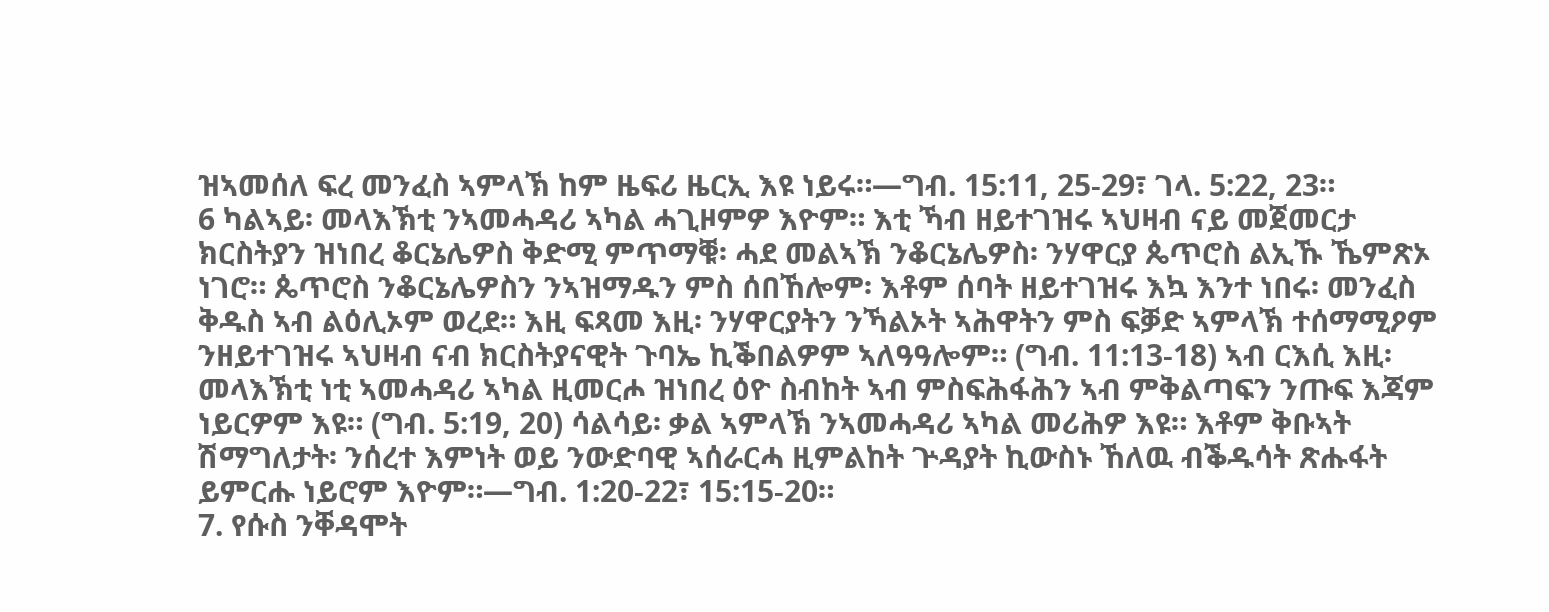ዝኣመሰለ ፍረ መንፈስ ኣምላኽ ከም ዜፍሪ ዜርኢ እዩ ነይሩ።—ግብ. 15:11, 25-29፣ ገላ. 5:22, 23።
6 ካልኣይ፡ መላእኽቲ ንኣመሓዳሪ ኣካል ሓጊዞምዎ እዮም። እቲ ኻብ ዘይተገዝሩ ኣህዛብ ናይ መጀመርታ ክርስትያን ዝነበረ ቆርኔሌዎስ ቅድሚ ምጥማቑ፡ ሓደ መልኣኽ ንቆርኔሌዎስ፡ ንሃዋርያ ጴጥሮስ ልኢኹ ኼምጽኦ ነገሮ። ጴጥሮስ ንቆርኔሌዎስን ንኣዝማዱን ምስ ሰበኸሎም፡ እቶም ሰባት ዘይተገዝሩ እኳ እንተ ነበሩ፡ መንፈስ ቅዱስ ኣብ ልዕሊኦም ወረደ። እዚ ፍጻመ እዚ፡ ንሃዋርያትን ንኻልኦት ኣሕዋትን ምስ ፍቓድ ኣምላኽ ተሰማሚዖም ንዘይተገዝሩ ኣህዛብ ናብ ክርስትያናዊት ጉባኤ ኪቕበልዎም ኣለዓዓሎም። (ግብ. 11:13-18) ኣብ ርእሲ እዚ፡ መላእኽቲ ነቲ ኣመሓዳሪ ኣካል ዚመርሖ ዝነበረ ዕዮ ስብከት ኣብ ምስፍሕፋሕን ኣብ ምቅልጣፍን ንጡፍ እጃም ነይርዎም እዩ። (ግብ. 5:19, 20) ሳልሳይ፡ ቃል ኣምላኽ ንኣመሓዳሪ ኣካል መሪሕዎ እዩ። እቶም ቅቡኣት ሽማግለታት፡ ንሰረተ እምነት ወይ ንውድባዊ ኣሰራርሓ ዚምልከት ጕዳያት ኪውስኑ ኸለዉ ብቕዱሳት ጽሑፋት ይምርሑ ነይሮም እዮም።—ግብ. 1:20-22፣ 15:15-20።
7. የሱስ ንቐዳሞት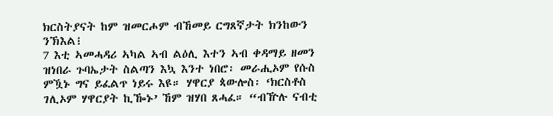ክርስትያናት ከም ዝመርሖም ብኸመይ ርግጸኛታት ክንከውን ንኽእል፧
7 እቲ ኣመሓዳሪ ኣካል ኣብ ልዕሊ እተን ኣብ ቀዳማይ ዘመን ዝነበራ ጉባኤታት ስልጣን እኳ እንተ ነበሮ፡ መራሒኦም የሱስ ምዃኑ ግና ይፈልጥ ነይሩ እዩ። ሃዋርያ ጳውሎስ፡ ‘ክርስቶስ ገሊኦም ሃዋርያት ኪዀኑ’ ኸም ዝሃበ ጸሓፈ። “ብዅሉ ናብቲ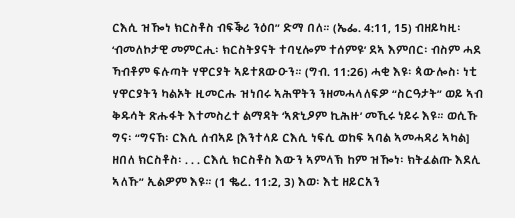ርእሲ ዝዀነ ክርስቶስ ብፍቕሪ ንዕበ” ድማ በለ። (ኤፌ. 4:11, 15) ብዘይካዚ፡ ‘ብመለኮታዊ መምርሒ፡ ክርስትያናት ተባሂሎም ተሰምዩ’ ደኣ እምበር፡ ብስም ሓደ ኻብቶም ፍሉጣት ሃዋርያት ኣይተጸውዑን። (ግብ. 11:26) ሓቂ እዩ፡ ጳውሎስ፡ ነቲ ሃዋርያትን ካልኦት ዚመርሑ ዝነበሩ ኣሕዋትን ንዘመሓላለፍዎ “ስርዓታት” ወይ ኣብ ቅዱሳት ጽሑፋት እተመስረተ ልማዳት ‘ኣጽኒዖም ኪሕዙ’ መኺሩ ነይሩ እዩ። ወሲኹ ግና፡ “ግናኸ፡ ርእሲ ሰብኣይ [እንተላይ ርእሲ ነፍሲ ወከፍ ኣባል ኣመሓዳሪ ኣካል] ዘበለ ክርስቶስ፡ . . . ርእሲ ክርስቶስ እውን ኣምላኽ ከም ዝዀነ፡ ክትፈልጡ እደሊ ኣለኹ” ኢልዎም እዩ። (1 ቈረ. 11:2, 3) እወ፡ እቲ ዘይርአን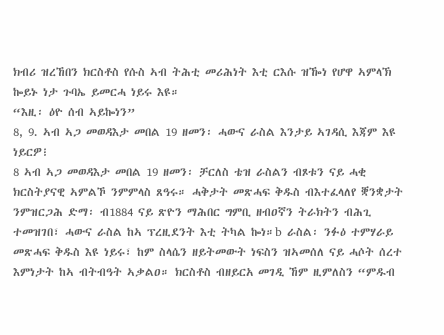ክብሪ ዝረኸበን ክርስቶስ የሱስ ኣብ ትሕቲ መሪሕነት እቲ ርእሱ ዝዀነ የሆዋ ኣምላኽ ኰይኑ ነታ ጉባኤ ይመርሓ ነይሩ እዩ።
“እዚ፡ ዕዮ ሰብ ኣይኰነን”
8, 9. ኣብ ኣጋ መወዳእታ መበል 19 ዘመን፡ ሓውና ራስል እንታይ ኣገዳሲ እጃም እዩ ነይርዎ፧
8 ኣብ ኣጋ መወዳእታ መበል 19 ዘመን፡ ቻርለስ ቴዝ ራስልን ብጾቱን ናይ ሓቂ ክርስትያናዊ ኣምልኾ ንምምላስ ጸዓሩ። ሓቅታት መጽሓፍ ቅዱስ ብእተፈላለየ ቛንቋታት ንምዝርጋሕ ድማ፡ ብ1884 ናይ ጽዮን ማሕበር ግምቢ ዘብዐኛን ትራክትን ብሕጊ ተመዝገበ፣ ሓውና ራስል ከኣ ፕረዚደንት እቲ ትካል ኰነ።b ራስል፡ ንፉዕ ተምሃራይ መጽሓፍ ቅዱስ እዩ ነይሩ፣ ከም ስላሴን ዘይትመውት ነፍስን ዝኣመሰለ ናይ ሓሶት ሰረተ እምነታት ከኣ ብትብዓት ኣቃልዐ። ክርስቶስ ብዘይርአ መገዲ ኸም ዚምለስን “ምዱብ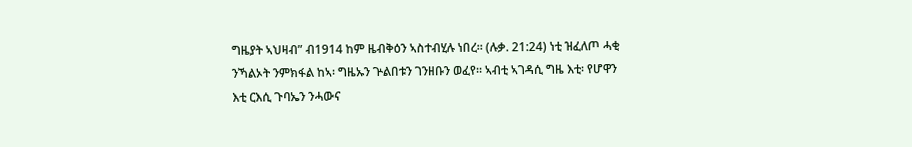ግዜያት ኣህዛብ” ብ1914 ከም ዜብቅዕን ኣስተብሂሉ ነበረ። (ሉቃ. 21:24) ነቲ ዝፈለጦ ሓቂ ንኻልኦት ንምክፋል ከኣ፡ ግዜኡን ጕልበቱን ገንዘቡን ወፈየ። ኣብቲ ኣገዳሲ ግዜ እቲ፡ የሆዋን እቲ ርእሲ ጉባኤን ንሓውና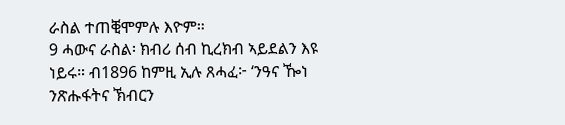ራስል ተጠቒሞምሉ እዮም።
9 ሓውና ራስል፡ ክብሪ ሰብ ኪረክብ ኣይደልን እዩ ነይሩ። ብ1896 ከምዚ ኢሉ ጸሓፈ፦ ‘ንዓና ዀነ ንጽሑፋትና ኽብርን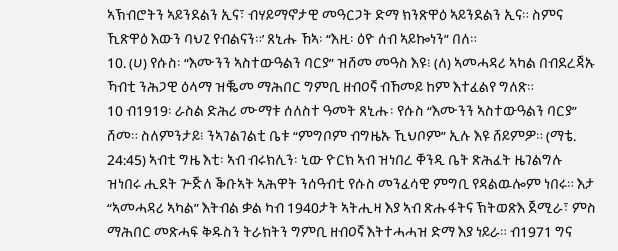ኣኽብሮትን ኣይንደልን ኢና፣ ብሃይማኖታዊ መዓርጋት ድማ ክንጽዋዕ ኣይንደልን ኢና። ስምና ኺጽዋዕ እውን ባህጊ የብልናን።’ ጸኒሑ ኸኣ፡ “እዚ፡ ዕዮ ሰብ ኣይኰነን” በለ።
10. (ሀ) የሱስ፡ “እሙንን ኣስተውዓልን ባርያ” ዝሸመ መዓስ እዩ፧ (ለ) ኣመሓዳሪ ኣካል በብደረጃኡ ኻብቲ ንሕጋዊ ዕላማ ዝቘመ ማሕበር ግምቢ ዘብዐኛ ብኸመይ ከም እተፈልየ ግለጽ።
10 ብ1919፡ ራስል ድሕሪ ሙማቱ ሰለስተ ዓመት ጸኒሑ፡ የሱስ “እሙንን ኣስተውዓልን ባርያ” ሸመ። ስለምንታይ፧ ንኣገልገልቲ ቤቱ “ምግቦም ብግዜኡ ኺህቦም” ኢሉ እዩ ሸይምዎ። (ማቴ. 24:45) ኣብቲ ግዜ እቲ፡ ኣብ ብሩክሊን፡ ኒው ዮርክ ኣብ ዝነበረ ቐንዲ ቤት ጽሕፈት ዜገልግሉ ዝነበሩ ሒደት ጕጅለ ቕቡኣት ኣሕዋት ንሰዓብቲ የሱስ መንፈሳዊ ምግቢ የዳልዉሎም ነበሩ። እታ “ኣመሓዳሪ ኣካል” እትብል ቃል ካብ 1940ታት ኣትሒዛ እያ ኣብ ጽሑፋትና ኽትወጽእ ጀሚራ፣ ምስ ማሕበር መጽሓፍ ቅዱስን ትራክትን ግምቢ ዘብዐኛ እትተሓሓዝ ድማ እያ ነይራ። ብ1971 ግና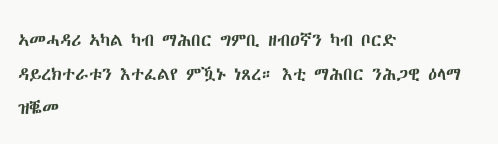ኣመሓዳሪ ኣካል ካብ ማሕበር ግምቢ ዘብዐኛን ካብ ቦርድ ዳይረክተራቱን እተፈልየ ምዃኑ ነጸረ። እቲ ማሕበር ንሕጋዊ ዕላማ ዝቘመ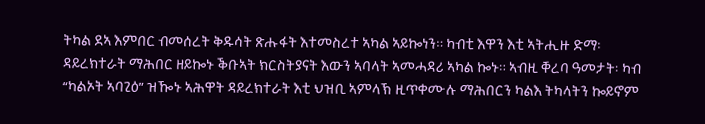ትካል ደኣ እምበር ብመሰረት ቅዱሳት ጽሑፋት እተመስረተ ኣካል ኣይኰነን። ካብቲ እዋን እቲ ኣትሒዙ ድማ፡ ዳይረክተራት ማሕበር ዘይኰኑ ቕቡኣት ክርስትያናት እውን ኣባላት ኣመሓዳሪ ኣካል ኰኑ። ኣብዚ ቐረባ ዓመታት፡ ካብ “ካልኦት ኣባጊዕ” ዝዀኑ ኣሕዋት ዳይረክተራት እቲ ህዝቢ ኣምላኽ ዚጥቀሙሉ ማሕበርን ካልእ ትካላትን ኰይኖም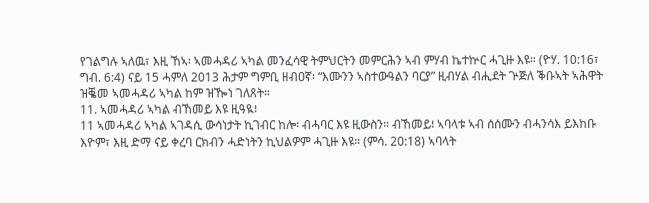የገልግሉ ኣለዉ፣ እዚ ኸኣ፡ ኣመሓዳሪ ኣካል መንፈሳዊ ትምህርትን መምርሕን ኣብ ምሃብ ኬተኵር ሓጊዙ እዩ። (ዮሃ. 10:16፣ ግብ. 6:4) ናይ 15 ሓምለ 2013 ሕታም ግምቢ ዘብዐኛ፡ “እሙንን ኣስተውዓልን ባርያ” ዚብሃል ብሒደት ጕጅለ ቕቡኣት ኣሕዋት ዝቘመ ኣመሓዳሪ ኣካል ከም ዝዀነ ገለጸት።
11. ኣመሓዳሪ ኣካል ብኸመይ እዩ ዚዓዪ፧
11 ኣመሓዳሪ ኣካል ኣገዳሲ ውሳነታት ኪገብር ከሎ፡ ብሓባር እዩ ዚውስን። ብኸመይ፧ ኣባላቱ ኣብ ሰሰሙን ብሓንሳእ ይእከቡ እዮም፣ እዚ ድማ ናይ ቀረባ ርክብን ሓድነትን ኪህልዎም ሓጊዙ እዩ። (ምሳ. 20:18) ኣባላት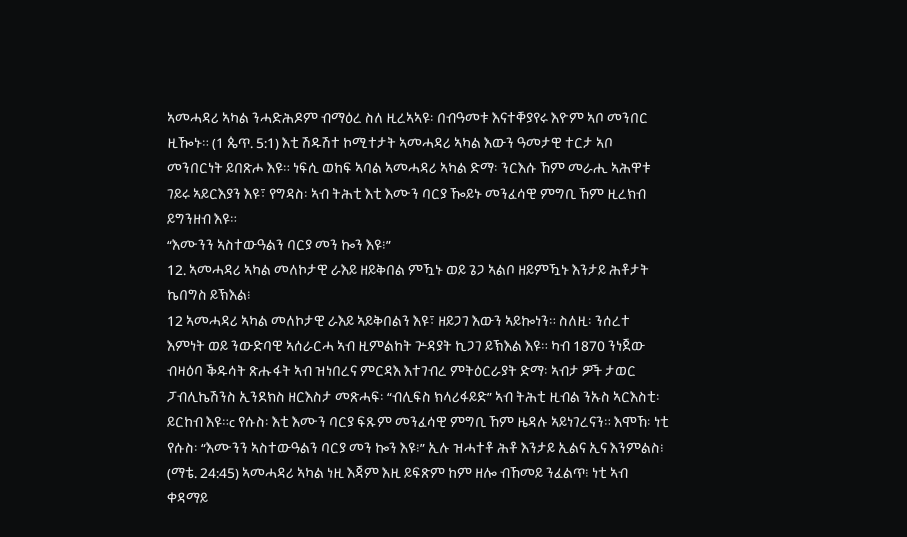ኣመሓዳሪ ኣካል ንሓድሕዶም ብማዕረ ስለ ዚረኣኣዩ፡ በብዓመቱ እናተቐያየሩ እዮም ኣቦ መንበር ዚዀኑ። (1 ጴጥ. 5:1) እቲ ሽዱሽተ ኮሚተታት ኣመሓዳሪ ኣካል እውን ዓመታዊ ተርታ ኣቦ መንበርነት ይበጽሖ እዩ። ነፍሲ ወከፍ ኣባል ኣመሓዳሪ ኣካል ድማ፡ ንርእሱ ኸም መራሒ ኣሕዋቱ ገይሩ ኣይርእያን እዩ፣ የግዳስ፡ ኣብ ትሕቲ እቲ እሙን ባርያ ዀይኑ መንፈሳዊ ምግቢ ኸም ዚረክብ ይግንዘብ እዩ።
“እሙንን ኣስተውዓልን ባርያ መን ኰን እዩ፧”
12. ኣመሓዳሪ ኣካል መለኮታዊ ራእይ ዘይቅበል ምዃኑ ወይ ጌጋ ኣልቦ ዘይምዃኑ እንታይ ሕቶታት ኬበግስ ይኽእል፧
12 ኣመሓዳሪ ኣካል መለኮታዊ ራእይ ኣይቅበልን እዩ፣ ዘይጋገ እውን ኣይኰነን። ስለዚ፡ ንሰረተ እምነት ወይ ንውድባዊ ኣሰራርሓ ኣብ ዚምልከት ጕዳያት ኪጋገ ይኽእል እዩ። ካብ 1870 ንነጀው ብዛዕባ ቕዱሳት ጽሑፋት ኣብ ዝነበረና ምርዳእ እተገብረ ምትዕርራያት ድማ፡ ኣብታ ዎች ታወር ፓብሊኬሽንስ ኢንደክስ ዘርእስታ መጽሓፍ፡ “ብሊፍስ ክላሪፋይድ” ኣብ ትሕቲ ዚብል ንኡስ ኣርእስቲ፡ ይርከብ እዩ።c የሱስ፡ እቲ እሙን ባርያ ፍጹም መንፈሳዊ ምግቢ ኸም ዜዳሉ ኣይነገረናን። እሞኸ፡ ነቲ የሱስ፡ “እሙንን ኣስተውዓልን ባርያ መን ኰን እዩ፧” ኢሉ ዝሓተቶ ሕቶ እንታይ ኢልና ኢና እንምልስ፧ (ማቴ. 24:45) ኣመሓዳሪ ኣካል ነዚ እጃም እዚ ይፍጽም ከም ዘሎ ብኸመይ ንፈልጥ፧ ነቲ ኣብ ቀዳማይ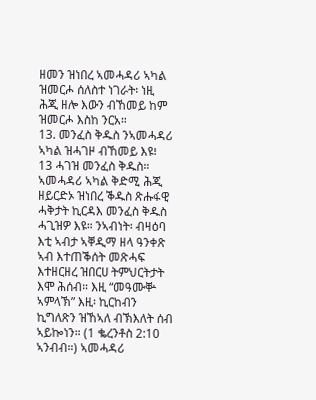ዘመን ዝነበረ ኣመሓዳሪ ኣካል ዝመርሖ ሰለስተ ነገራት፡ ነዚ ሕጂ ዘሎ እውን ብኸመይ ከም ዝመርሖ እስከ ንርአ።
13. መንፈስ ቅዱስ ንኣመሓዳሪ ኣካል ዝሓገዞ ብኸመይ እዩ፧
13 ሓገዝ መንፈስ ቅዱስ። ኣመሓዳሪ ኣካል ቅድሚ ሕጂ ዘይርድኦ ዝነበረ ቕዱስ ጽሑፋዊ ሓቅታት ኪርዳእ መንፈስ ቅዱስ ሓጊዝዎ እዩ። ንኣብነት፡ ብዛዕባ እቲ ኣብታ ኣቐዲማ ዘላ ዓንቀጽ ኣብ እተጠቕሰት መጽሓፍ እተዘርዘረ ዝበርሀ ትምህርትታት እሞ ሕሰብ። እዚ “መዓሙቝ ኣምላኽ” እዚ፡ ኪርከብን ኪግለጽን ዝኸኣለ ብኽእለት ሰብ ኣይኰነን። (1 ቈረንቶስ 2:10 ኣንብብ።) ኣመሓዳሪ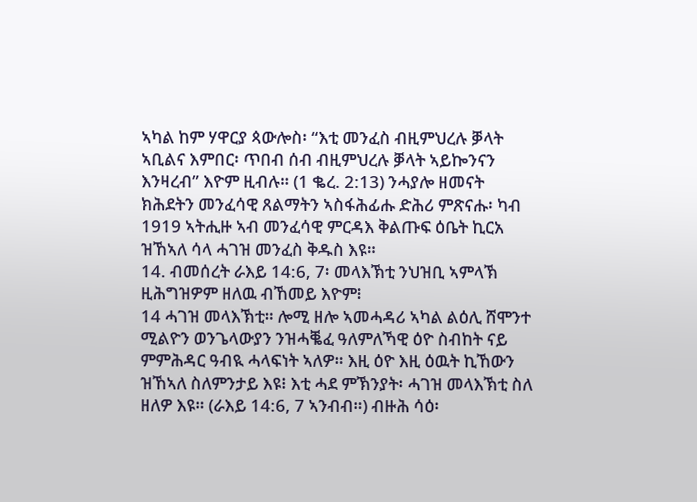ኣካል ከም ሃዋርያ ጳውሎስ፡ “እቲ መንፈስ ብዚምህረሉ ቓላት ኣቢልና እምበር፡ ጥበብ ሰብ ብዚምህረሉ ቓላት ኣይኰንናን እንዛረብ” እዮም ዚብሉ። (1 ቈረ. 2:13) ንሓያሎ ዘመናት ክሕደትን መንፈሳዊ ጸልማትን ኣስፋሕፊሑ ድሕሪ ምጽናሑ፡ ካብ 1919 ኣትሒዙ ኣብ መንፈሳዊ ምርዳእ ቅልጡፍ ዕቤት ኪርአ ዝኸኣለ ሳላ ሓገዝ መንፈስ ቅዱስ እዩ።
14. ብመሰረት ራእይ 14:6, 7፡ መላእኽቲ ንህዝቢ ኣምላኽ ዚሕግዝዎም ዘለዉ ብኸመይ እዮም፧
14 ሓገዝ መላእኽቲ። ሎሚ ዘሎ ኣመሓዳሪ ኣካል ልዕሊ ሸሞንተ ሚልዮን ወንጌላውያን ንዝሓቘፈ ዓለምለኻዊ ዕዮ ስብከት ናይ ምምሕዳር ዓብዪ ሓላፍነት ኣለዎ። እዚ ዕዮ እዚ ዕዉት ኪኸውን ዝኸኣለ ስለምንታይ እዩ፧ እቲ ሓደ ምኽንያት፡ ሓገዝ መላእኽቲ ስለ ዘለዎ እዩ። (ራእይ 14:6, 7 ኣንብብ።) ብዙሕ ሳዕ፡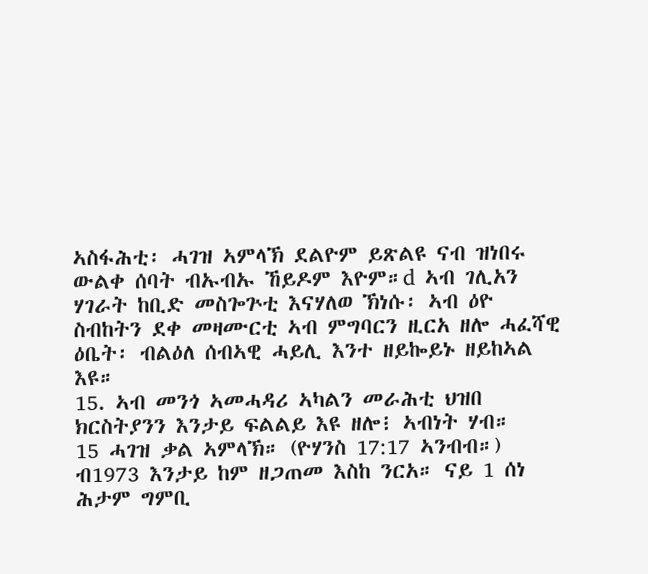ኣስፋሕቲ፡ ሓገዝ ኣምላኽ ደልዮም ይጽልዩ ናብ ዝነበሩ ውልቀ ሰባት ብኡብኡ ኸይዶም እዮም።d ኣብ ገሊአን ሃገራት ከቢድ መስጐጕቲ እናሃለወ ኽነሱ፡ ኣብ ዕዮ ስብከትን ደቀ መዛሙርቲ ኣብ ምግባርን ዚርአ ዘሎ ሓፈሻዊ ዕቤት፡ ብልዕለ ሰብኣዊ ሓይሊ እንተ ዘይኰይኑ ዘይከኣል እዩ።
15. ኣብ መንጎ ኣመሓዳሪ ኣካልን መራሕቲ ህዝበ ክርስትያንን እንታይ ፍልልይ እዩ ዘሎ፧ ኣብነት ሃብ።
15 ሓገዝ ቃል ኣምላኽ። (ዮሃንስ 17:17 ኣንብብ።) ብ1973 እንታይ ከም ዘጋጠመ እስከ ንርአ። ናይ 1 ሰነ ሕታም ግምቢ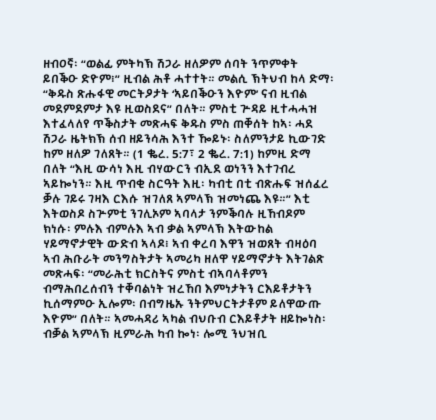ዘብዐኛ፡ “ወልፊ ምትካኽ ሽጋራ ዘለዎም ሰባት ንጥምቀት ይበቕዑ ድዮም፧” ዚብል ሕቶ ሓተተት። መልሲ ኽትህብ ከላ ድማ፡ “ቅዱስ ጽሑፋዊ መርትዖታት ‘ኣይበቕዑን እዮም’ ናብ ዚብል መደምደምታ እዩ ዚወስደና” በለት። ምስቲ ጕዳይ ዚተሓሓዝ እተፈላለየ ጥቕስታት መጽሓፍ ቅዱስ ምስ ጠቐሰት ከኣ፡ ሓደ ሽጋራ ዜትክኽ ሰብ ዘይንሳሕ እንተ ዀይኑ፡ ስለምንታይ ኪውገድ ከም ዘለዎ ገለጸት። (1 ቈረ. 5:7፣ 2 ቈረ. 7:1) ከምዚ ድማ በለት “እዚ ውሳነ እዚ ብሃውርን ብኢደ ወነንን እተገብረ ኣይኰነን። እዚ ጥብቂ ስርዓት እዚ፡ ካብቲ በቲ ብጽሑፍ ዝሰፈረ ቓሉ ገይሩ ገዛእ ርእሱ ዝገለጸ ኣምላኽ ዝመነጨ እዩ።” እቲ እትወስዶ ስጕምቲ ንገሊኦም ኣባላታ ንምቕባሉ ዚኸብዶም ክነሱ፡ ምሉእ ብምሉእ ኣብ ቃል ኣምላኽ እትውከል ሃይማኖታዊት ውድብ ኣላዶ፧ ኣብ ቀረባ እዋን ዝወጸት ብዛዕባ ኣብ ሕቡራት መንግስትታት ኣመሪካ ዘለዋ ሃይማኖታት እትገልጽ መጽሓፍ፡ “መራሕቲ ክርስትና ምስቲ ብኣባላቶምን ብማሕበረሰብን ተቐባልነት ዝረኸበ እምነታትን ርእይቶታትን ኪሰማምዑ ኢሎም፡ በብግዜኡ ንትምህርትታቶም ይለዋውጡ እዮም” በለት። ኣመሓዳሪ ኣካል ብህቡብ ርእይቶታት ዘይኰነስ፡ ብቓል ኣምላኽ ዚምራሕ ካብ ኰነ፡ ሎሚ ንህዝቢ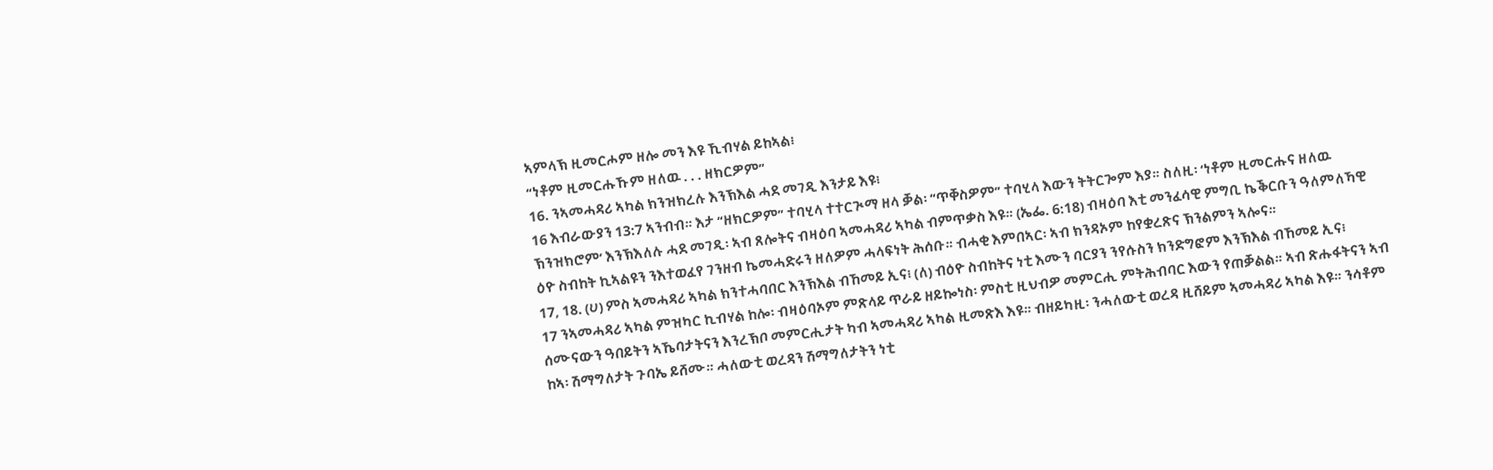ኣምላኽ ዚመርሖም ዘሎ መን እዩ ኺብሃል ይከኣል፧
“ነቶም ዚመርሑኹም ዘለዉ . . . ዘክርዎም”
16. ንኣመሓዳሪ ኣካል ክንዝክረሉ እንኽእል ሓደ መገዲ እንታይ እዩ፧
16 እብራውያን 13:7 ኣንብብ። እታ “ዘክርዎም” ተባሂላ ተተርጒማ ዘላ ቓል፡ “ጥቐስዎም” ተባሂላ እውን ትትርጐም እያ። ስለዚ፡ ‘ነቶም ዚመርሑና ዘለዉ ኽንዝክሮም’ እንኽእለሉ ሓደ መገዲ፡ ኣብ ጸሎትና ብዛዕባ ኣመሓዳሪ ኣካል ብምጥቃስ እዩ። (ኤፌ. 6:18) ብዛዕባ እቲ መንፈሳዊ ምግቢ ኬቕርቡን ዓለምለኻዊ ዕዮ ስብከት ኪኣልዩን ንእተወፈየ ገንዘብ ኬመሓድሩን ዘለዎም ሓላፍነት ሕሰቡ። ብሓቂ እምበኣር፡ ኣብ ክንዳኦም ከየቋረጽና ኽንልምን ኣሎና።
17, 18. (ሀ) ምስ ኣመሓዳሪ ኣካል ክንተሓባበር እንኽእል ብኸመይ ኢና፧ (ለ) ብዕዮ ስብከትና ነቲ እሙን ባርያን ንየሱስን ክንድግፎም እንኽእል ብኸመይ ኢና፧
17 ንኣመሓዳሪ ኣካል ምዝካር ኪብሃል ከሎ፡ ብዛዕባኦም ምጽላይ ጥራይ ዘይኰነስ፡ ምስቲ ዚህብዎ መምርሒ ምትሕብባር እውን የጠቓልል። ኣብ ጽሑፋትናን ኣብ ሰሙናውን ዓበይትን ኣኼባታትናን እንረኽቦ መምርሒታት ካብ ኣመሓዳሪ ኣካል ዚመጽእ እዩ። ብዘይካዚ፡ ንሓለውቲ ወረዳ ዚሸይም ኣመሓዳሪ ኣካል እዩ። ንሳቶም ከኣ፡ ሽማግለታት ጉባኤ ይሸሙ። ሓለውቲ ወረዳን ሽማግለታትን ነቲ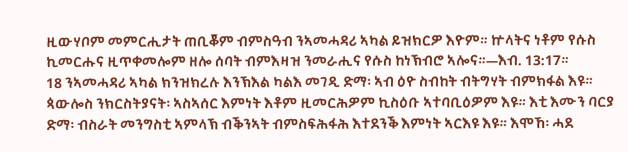ዚውሃቦም መምርሒታት ጠቢቖም ብምስዓብ ንኣመሓዳሪ ኣካል ይዝክርዎ እዮም። ኵላትና ነቶም የሱስ ኪመርሑና ዚጥቀመሎም ዘሎ ሰባት ብምእዛዝ ንመራሒና የሱስ ከነኽብሮ ኣሎና።—እብ. 13:17።
18 ንኣመሓዳሪ ኣካል ክንዝክረሉ እንኽእል ካልእ መገዲ ድማ፡ ኣብ ዕዮ ስብከት ብትግሃት ብምክፋል እዩ። ጳውሎስ ንክርስትያናት፡ ኣስኣሰር እምነት እቶም ዚመርሕዎም ኪስዕቡ ኣተባቢዕዎም እዩ። እቲ እሙን ባርያ ድማ፡ ብስራት መንግስቲ ኣምላኽ ብቕንኣት ብምስፍሕፋሕ እተደንቕ እምነት ኣርእዩ እዩ። እሞኸ፡ ሓደ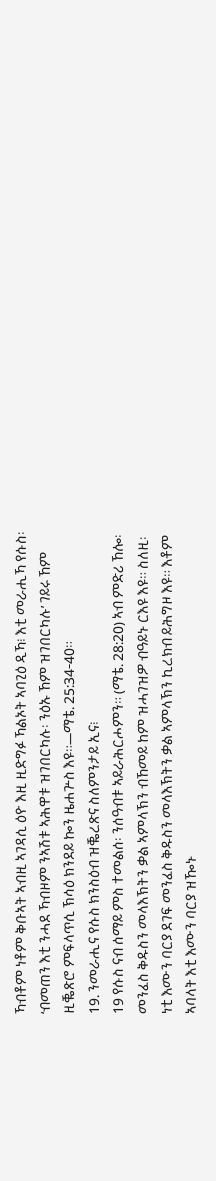ኻብቶም ነቶም ቅቡኣት ኣብዚ ኣገዳሲ ዕዮ እዚ ዚድግፉ ኻልኦት ኣባጊዕ ዲኻ፧ እቲ መራሒኻ የሱስ፡ ‘ብመጠን እቲ ንሓደ ኻብዞም ንኣሽቱ ኣሕዋቱ ዝገበርካሉ፡ ንዕኡ ኸም ዝገበርካሉ’ ገይሩ ኸም ዚቘጽሮ ምፍላጥሲ ኽሳዕ ክንደይ ኰን ዜሐጕስ እዩ።—ማቴ. 25:34-40።
19. ንመራሒና የሱስ ክንስዕብ ዝቘረጽና ስለምንታይ ኢና፧
19 የሱስ ናብ ሰማይ ምስ ተመልሰ፡ ንሰዓብቱ ኣይራሕርሖምን። (ማቴ. 28:20) ኣብ ምድሪ ኸሎ፡ መንፈስ ቅዱስን መላእኽትን ቃል ኣምላኽን ብኸመይ ከም ዝሓገዝዎ ብዓይኑ ርእዩ እዩ። ስለዚ፡ ነቲ እሙን ባርያ ደገፍ መንፈስ ቅዱስን መላእኽትን ቃል ኣምላኽን ኪረክብ ይሕግዞ እዩ። እቶም ኣባላት እቲ እሙን ባርያ ዝዀኑ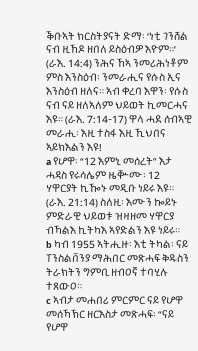ቕቡኣት ክርስትያናት ድማ፡ ‘ነቲ ገንሸል ናብ ዚኸዶ ዘበለ ይስዕብዎ እዮም።’ (ራእ. 14:4) ንሕና ኸኣ ንመሪሕነቶም ምስ እንስዕብ፡ ንመራሒና የሱስ ኢና እንስዕብ ዘለና። ኣብ ቀረባ እዋን፡ የሱስ ናብ ናይ ዘለኣለም ህይወት ኪመርሓና እዩ። (ራእ. 7:14-17) ዋላ ሓደ ሰብኣዊ መራሒ፡ እዚ ተስፋ እዚ ኺህበና ኣይክእልን እዩ!
a የሆዋ፡ “12 እምኒ መሰረት” እታ ሓዳስ የሩሳሌም ዜቝሙ፡ 12 ሃዋርያት ኪዀኑ መዲቡ ነይሩ እዩ። (ራእ. 21:14) ስለዚ፡ እሙን ኰይኑ ምድራዊ ህይወቱ ዝዛዘመ ሃዋርያ ብኻልእ ኪትካእ ኣየድልን እዩ ነይሩ።
b ካብ 1955 ኣትሒዙ፡ እቲ ትካል፡ ናይ ፐንስልቨንያ ማሕበር መጽሓፍ ቅዱስን ትራክትን ግምቢ ዘብዐኛ ተባሂሉ ተጸውዐ።
c ኣብታ መሐበሪ ምርምር ናይ የሆዋ መሰኻኽር ዘርእስታ መጽሓፍ፡ “ናይ የሆዋ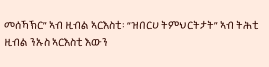መሰኻኽር” ኣብ ዚብል ኣርእስቲ፡ “ዝበርሀ ትምህርትታት” ኣብ ትሕቲ ዚብል ንኡስ ኣርእስቲ እውን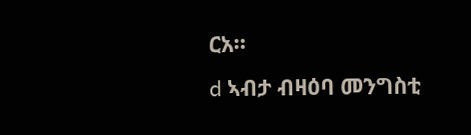ርአ።
d ኣብታ ብዛዕባ መንግስቲ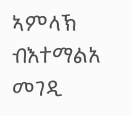ኣምላኽ ብእተማልአ መገዲ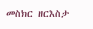መስክር ዘርእስታ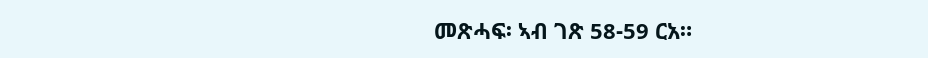መጽሓፍ፡ ኣብ ገጽ 58-59 ርአ።